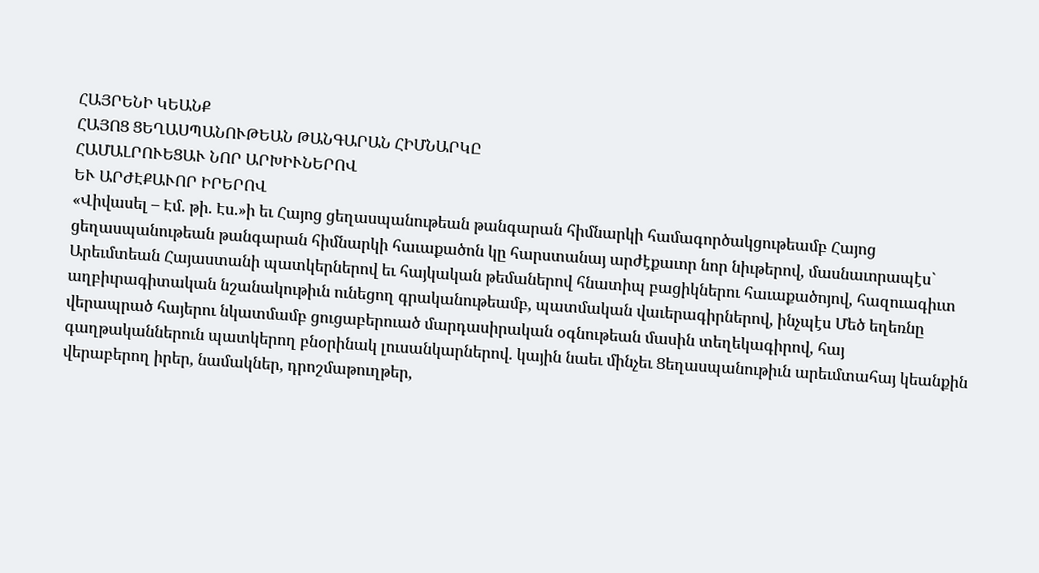ՀԱՅՐԵՆԻ ԿԵԱՆՔ
ՀԱՅՈՑ ՑԵՂԱՍՊԱՆՈՒԹԵԱՆ ԹԱՆԳԱՐԱՆ ՀԻՄՆԱՐԿԸ
ՀԱՄԱԼՐՈՒԵՑԱՒ ՆՈՐ ԱՐԽԻՒՆԵՐՈՎ
ԵՒ ԱՐԺԷՔԱՒՈՐ ԻՐԵՐՈՎ
«Վիվասել – Էմ. թի. Էս.»ի եւ Հայոց ցեղասպանութեան թանգարան հիմնարկի համագործակցութեամբ Հայոց ցեղասպանութեան թանգարան հիմնարկի հաւաքածոն կը հարստանայ արժէքաւոր նոր նիւթերով, մասնաւորապէս` Արեւմտեան Հայաստանի պատկերներով եւ հայկական թեմաներով հնատիպ բացիկներու հաւաքածոյով, հազուագիւտ աղբիւրագիտական նշանակութիւն ունեցող գրականութեամբ, պատմական վաւերագիրներով, ինչպէս Մեծ եղեռնը վերապրած հայերու նկատմամբ ցուցաբերուած մարդասիրական օգնութեան մասին տեղեկագիրով, հայ գաղթականներուն պատկերող բնօրինակ լուսանկարներով. կային նաեւ մինչեւ Ցեղասպանութիւն արեւմտահայ կեանքին վերաբերող իրեր, նամակներ, դրոշմաթուղթեր,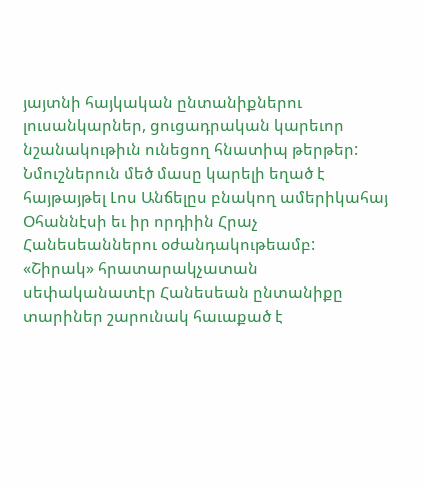յայտնի հայկական ընտանիքներու լուսանկարներ, ցուցադրական կարեւոր նշանակութիւն ունեցող հնատիպ թերթեր: Նմուշներուն մեծ մասը կարելի եղած է հայթայթել Լոս Անճելըս բնակող ամերիկահայ Օհաննէսի եւ իր որդիին Հրաչ Հանեսեաններու օժանդակութեամբ:
«Շիրակ» հրատարակչատան սեփականատէր Հանեսեան ընտանիքը տարիներ շարունակ հաւաքած է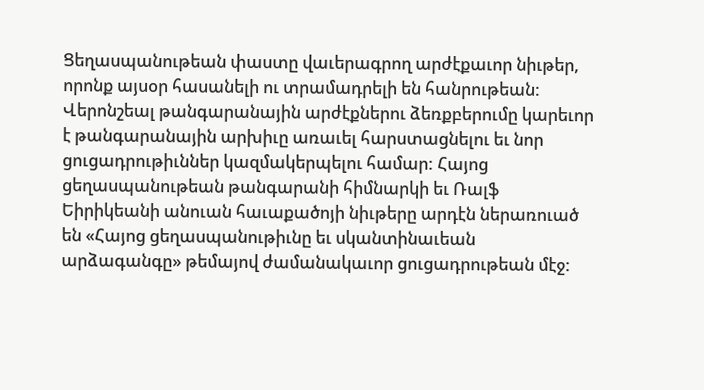Ցեղասպանութեան փաստը վաւերագրող արժէքաւոր նիւթեր, որոնք այսօր հասանելի ու տրամադրելի են հանրութեան:
Վերոնշեալ թանգարանային արժէքներու ձեռքբերումը կարեւոր է թանգարանային արխիւը առաւել հարստացնելու եւ նոր ցուցադրութիւններ կազմակերպելու համար: Հայոց ցեղասպանութեան թանգարանի հիմնարկի եւ Ռալֆ Եիրիկեանի անուան հաւաքածոյի նիւթերը արդէն ներառուած են «Հայոց ցեղասպանութիւնը եւ սկանտինաւեան արձագանգը» թեմայով ժամանակաւոր ցուցադրութեան մէջ: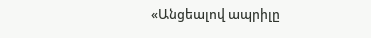«Անցեալով ապրիլը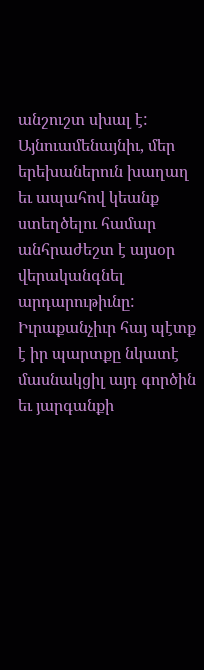անշուշտ սխալ է: Այնուամենայնիւ, մեր երեխաներուն խաղաղ եւ ապահով կեանք ստեղծելու համար անհրաժեշտ է այսօր վերականգնել արդարութիւնը: Իւրաքանչիւր հայ պէտք է իր պարտքը նկատէ մասնակցիլ այդ գործին եւ յարգանքի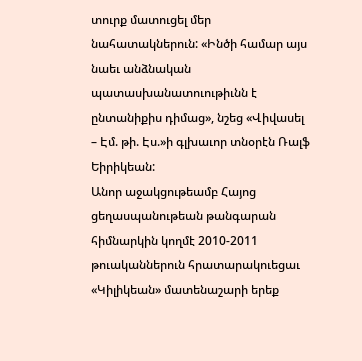տուրք մատուցել մեր նահատակներուն: «Ինծի համար այս նաեւ անձնական պատասխանատուութիւնն է ընտանիքիս դիմաց», նշեց «Վիվասել – Էմ. թի. Էս.»ի գլխաւոր տնօրէն Ռալֆ Եիրիկեան:
Անոր աջակցութեամբ Հայոց ցեղասպանութեան թանգարան հիմնարկին կողմէ 2010-2011 թուականներուն հրատարակուեցաւ «Կիլիկեան» մատենաշարի երեք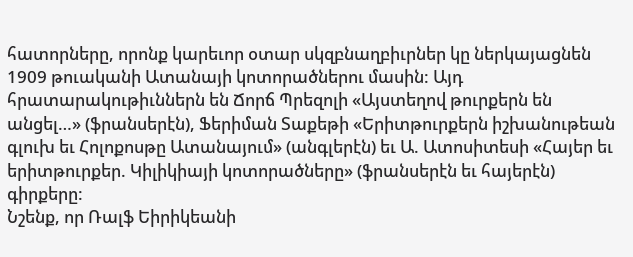հատորները, որոնք կարեւոր օտար սկզբնաղբիւրներ կը ներկայացնեն 1909 թուականի Ատանայի կոտորածներու մասին: Այդ հրատարակութիւններն են Ճորճ Պրեզոլի «Այստեղով թուրքերն են անցել…» (ֆրանսերէն), Ֆերիման Տաքեթի «Երիտթուրքերն իշխանութեան գլուխ եւ Հոլոքոսթը Ատանայում» (անգլերէն) եւ Ա. Ատոսիտեսի «Հայեր եւ երիտթուրքեր. Կիլիկիայի կոտորածները» (ֆրանսերէն եւ հայերէն) գիրքերը:
Նշենք, որ Ռալֆ Եիրիկեանի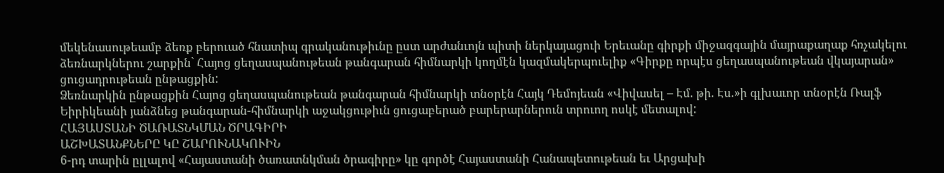մեկենասութեամբ ձեռք բերուած հնատիպ գրականութիւնը ըստ արժանւոյն պիտի ներկայացուի Երեւանը գիրքի միջազգային մայրաքաղաք հռչակելու ձեռնարկներու շարքին` Հայոց ցեղասպանութեան թանգարան հիմնարկի կողմէն կազմակերպուելիք «Գիրքը որպէս ցեղասպանութեան վկայարան» ցուցադրութեան ընթացքին:
Ձեռնարկին ընթացքին Հայոց ցեղասպանութեան թանգարան հիմնարկի տնօրէն Հայկ Դեմոյեան «Վիվասել – Էմ. թի. Էս.»ի գլխաւոր տնօրէն Ռալֆ Եիրիկեանի յանձնեց թանգարան-հիմնարկի աջակցութիւն ցուցաբերած բարերարներուն տրուող ոսկէ մետալով:
ՀԱՅԱՍՏԱՆԻ ԾԱՌԱՏՆԿՄԱՆ ԾՐԱԳԻՐԻ
ԱՇԽԱՏԱՆՔՆԵՐԸ ԿԸ ՇԱՐՈՒՆԱԿՈՒԻՆ
6-րդ տարին ըլլալով «Հայաստանի ծառատնկման ծրագիրը» կը գործէ Հայաստանի Հանապետութեան եւ Արցախի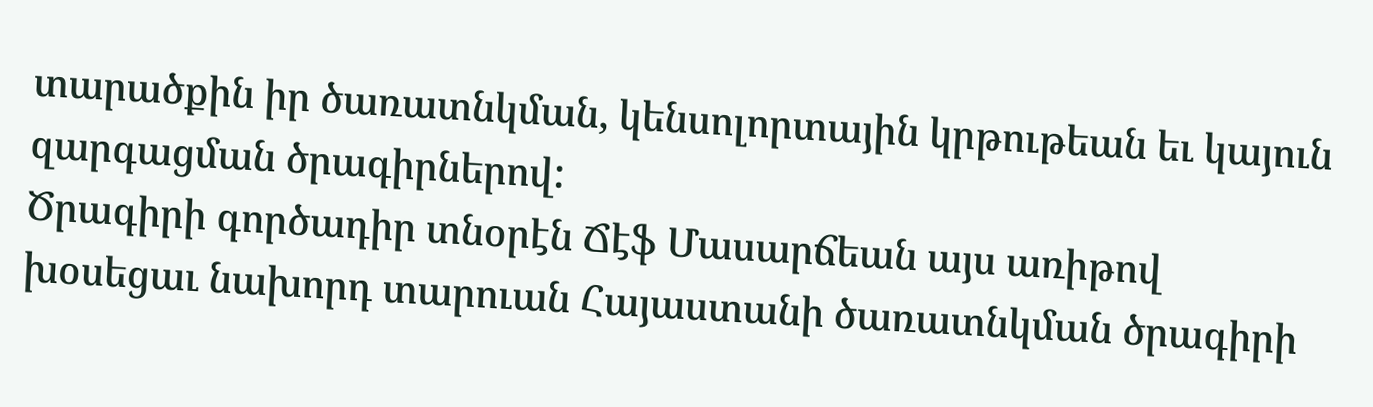տարածքին իր ծառատնկման, կենսոլորտային կրթութեան եւ կայուն զարգացման ծրագիրներով:
Ծրագիրի գործադիր տնօրէն Ճէֆ Մասարճեան այս առիթով խօսեցաւ նախորդ տարուան Հայաստանի ծառատնկման ծրագիրի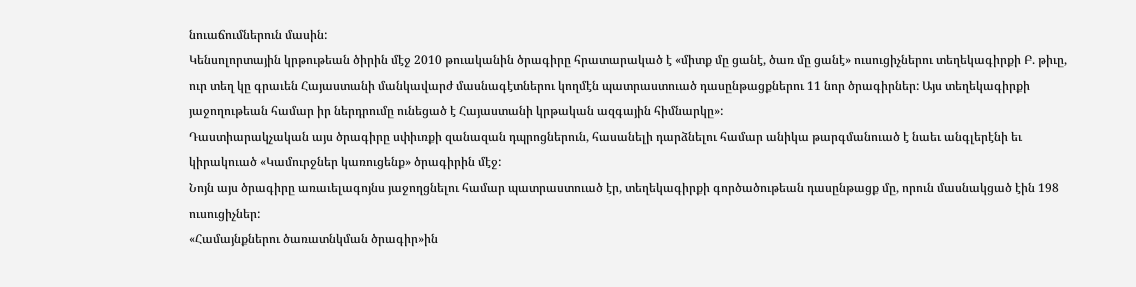նուաճումներուն մասին:
Կենսոլորտային կրթութեան ծիրին մէջ 2010 թուականին ծրագիրը հրատարակած է «միտք մը ցանէ, ծառ մը ցանէ» ուսուցիչներու տեղեկագիրքի Բ. թիւը, ուր տեղ կը գրաւեն Հայաստանի մանկավարժ մասնագէտներու կողմէն պատրաստուած դասընթացքներու 11 նոր ծրագիրներ: Այս տեղեկագիրքի յաջողութեան համար իր ներդրումը ունեցած է Հայաստանի կրթական ազգային հիմնարկը»:
Դաստիարակչական այս ծրագիրը սփիւռքի զանազան դպրոցներուն, հասանելի դարձնելու համար անիկա թարգմանուած է նաեւ անգլերէնի եւ կիրակուած «Կամուրջներ կառուցենք» ծրագիրին մէջ:
Նոյն այս ծրագիրը առաւելագոյնս յաջողցնելու համար պատրաստուած էր, տեղեկագիրքի գործածութեան դասընթացք մը, որուն մասնակցած էին 198 ուսուցիչներ:
«Համայնքներու ծառատնկման ծրագիր»ին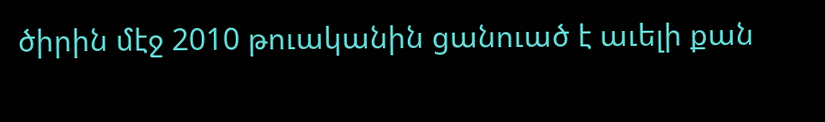ծիրին մէջ 2010 թուականին ցանուած է աւելի քան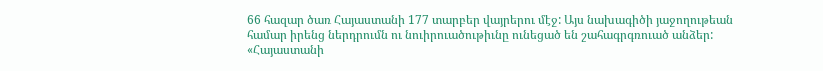66 հազար ծառ Հայաստանի 177 տարբեր վայրերու մէջ: Այս նախագիծի յաջողութեան համար իրենց ներդրումն ու նուիրուածութիւնը ունեցած են շահագրգռուած անձեր: «Հայաստանի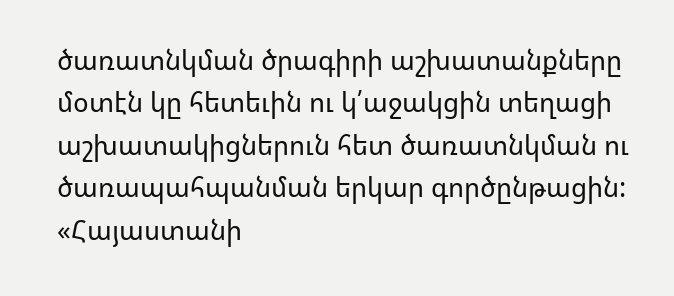ծառատնկման ծրագիրի աշխատանքները մօտէն կը հետեւին ու կ՛աջակցին տեղացի աշխատակիցներուն հետ ծառատնկման ու ծառապահպանման երկար գործընթացին: «Հայաստանի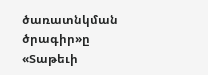ծառատնկման ծրագիր»ը «Տաթեւի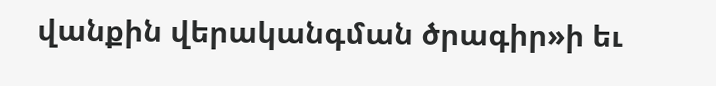վանքին վերականգման ծրագիր»ի եւ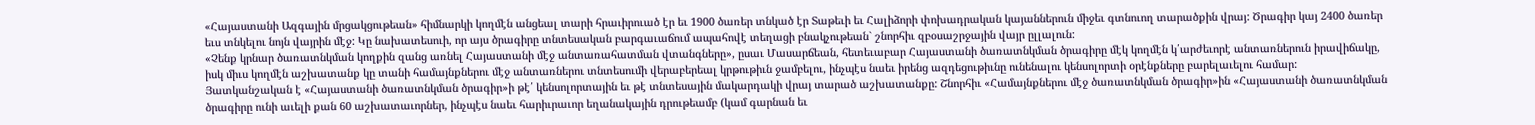«Հայաստանի Ազգային մրցակցութեան» հիմնարկի կողմէն անցեալ տարի հրաւիրուած էր եւ 1900 ծառեր տնկած էր Տաթեւի եւ Հալիձորի փոխադրական կայաններուն միջեւ գտնուող տարածքին վրայ: Ծրագիր կայ 2400 ծառեր եւս տնկելու նոյն վայրին մէջ: Կը նախատեսուի, որ այս ծրագիրը տնտեսական բարգաւաճում ապահովէ տեղացի բնակչութեան` շնորհիւ զբօսաշրջային վայր ըլլալուն:
«Չենք կրնար ծառատնկման կողքին զանց առնել Հայաստանի մէջ անտառահատման վտանգները», ըսաւ Մասարճեան, հետեւաբար Հայաստանի ծառատնկման ծրագիրը մէկ կողմէն կ՛արժեւորէ անտառներուն իրավիճակը, իսկ միւս կողմէն աշխատանք կը տանի համայնքներու մէջ անտառներու տնտեսումի վերաբերեալ կրթութիւն ջամբելու, ինչպէս նաեւ իրենց ազդեցութիւնը ունենալու կենսոլորտի օրէնքները բարելաւելու համար:
Յատկանշական է «Հայաստանի ծառատնկման ծրագիր»ի թէ՛ կենսոլորտային եւ թէ տնտեսային մակարդակի վրայ տարած աշխատանքը: Շնորհիւ «Համայնքներու մէջ ծառատնկման ծրագիր»ին «Հայաստանի ծառատնկման ծրագիրը ունի աւելի քան 60 աշխատաւորներ, ինչպէս նաեւ հարիւրաւոր եղանակային դրութեամբ (կամ գարնան եւ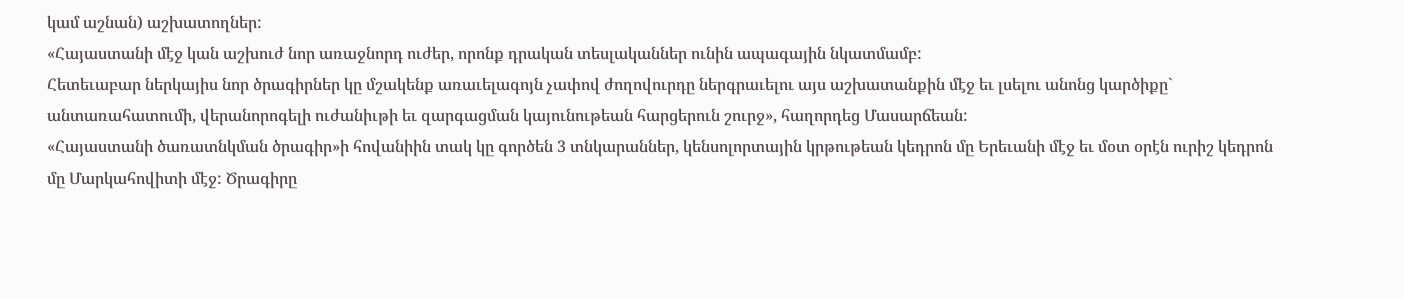կամ աշնան) աշխատողներ:
«Հայաստանի մէջ կան աշխուժ նոր առաջնորդ ուժեր, որոնք դրական տեսլականներ ունին ապագային նկատմամբ:
Հետեւաբար ներկայիս նոր ծրագիրներ կը մշակենք առաւելագոյն չափով ժողովուրդը ներգրաւելու այս աշխատանքին մէջ եւ լսելու անոնց կարծիքը` անտառահատումի, վերանորոգելի ուժանիւթի եւ զարգացման կայունութեան հարցերուն շուրջ», հաղորդեց Մասարճեան:
«Հայաստանի ծառատնկման ծրագիր»ի հովանիին տակ կը գործեն 3 տնկարաններ, կենսոլորտային կրթութեան կեդրոն մը Երեւանի մէջ եւ մօտ օրէն ուրիշ կեդրոն մը Մարկահովիտի մէջ: Ծրագիրը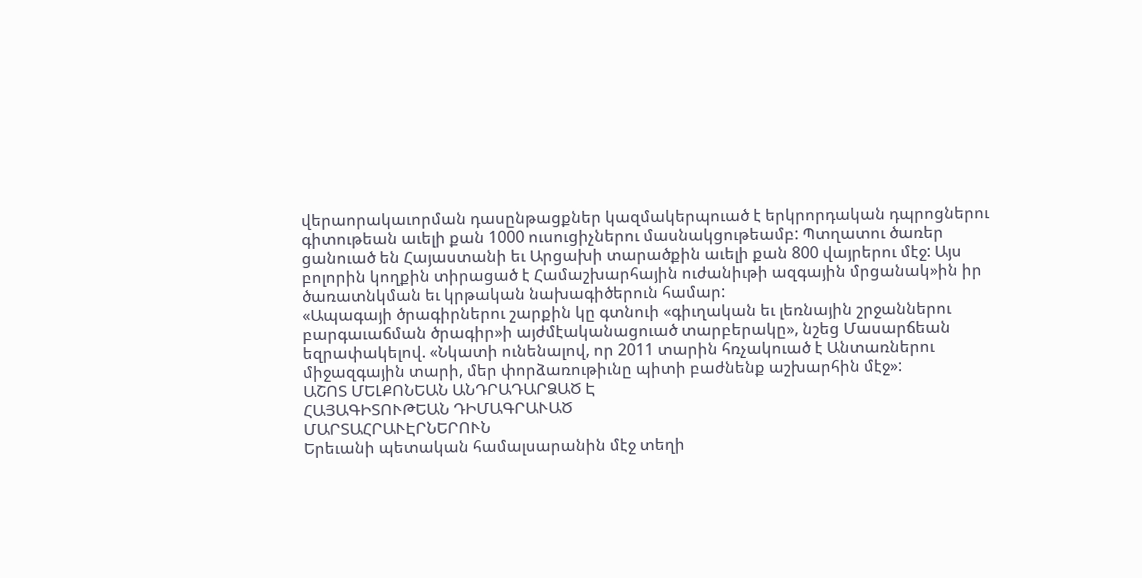վերաորակաւորման դասընթացքներ կազմակերպուած է երկրորդական դպրոցներու գիտութեան աւելի քան 1000 ուսուցիչներու մասնակցութեամբ: Պտղատու ծառեր ցանուած են Հայաստանի եւ Արցախի տարածքին աւելի քան 800 վայրերու մէջ: Այս բոլորին կողքին տիրացած է Համաշխարհային ուժանիւթի ազգային մրցանակ»ին իր ծառատնկման եւ կրթական նախագիծերուն համար:
«Ապագայի ծրագիրներու շարքին կը գտնուի «գիւղական եւ լեռնային շրջաններու բարգաւաճման ծրագիր»ի այժմէականացուած տարբերակը», նշեց Մասարճեան եզրափակելով. «Նկատի ունենալով, որ 2011 տարին հռչակուած է Անտառներու միջազգային տարի, մեր փորձառութիւնը պիտի բաժնենք աշխարհին մէջ»:
ԱՇՈՏ ՄԵԼՔՈՆԵԱՆ ԱՆԴՐԱԴԱՐՁԱԾ Է
ՀԱՅԱԳԻՏՈՒԹԵԱՆ ԴԻՄԱԳՐԱՒԱԾ
ՄԱՐՏԱՀՐԱՒԷՐՆԵՐՈՒՆ
Երեւանի պետական համալսարանին մէջ տեղի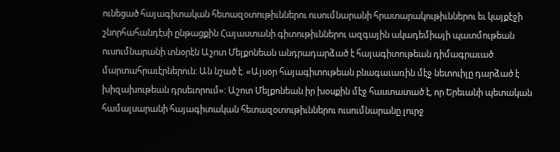ունեցած հայագիտական հետազօտութիւններու ուսումնարանի հրատարակութիւններու եւ կայքէջի շնորհահանդէսի ընթացքին Հայաստանի գիտութիւններու ազգային ակադեմիայի պատմութեան ուսումնարանի տնօրէն Աշոտ Մելքոնեան անդրադարձած է հայագիտութեան դիմագրաւած մարտահրաւէրներուն: Ան նշած է. «Այսօր հայագիտութեան բնագաւառին մէջ նետուիլը դարձած է խիզախութեան դրսեւորում»: Աշոտ Մելքոնեան իր խօսքին մէջ հաստատած է, որ Երեւանի պետական համալսարանի հայագիտական հետազօտութիւններու ուսումնարանը լուրջ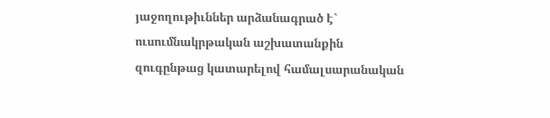յաջողութիւններ արձանագրած է` ուսումնակրթական աշխատանքին զուգընթաց կատարելով համալսարանական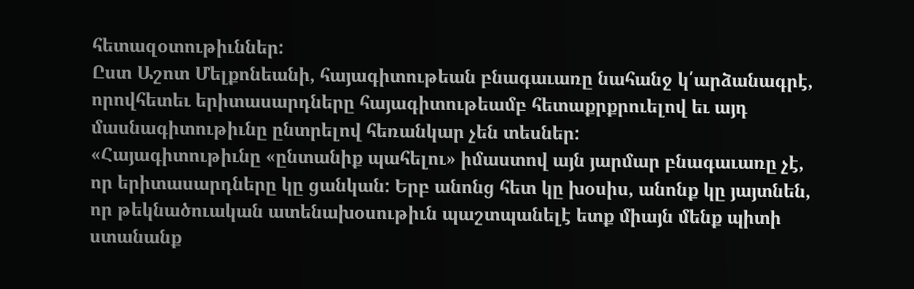հետազօտութիւններ:
Ըստ Աշոտ Մելքոնեանի, հայագիտութեան բնագաւառը նահանջ կ՛արձանագրէ, որովհետեւ երիտասարդները հայագիտութեամբ հետաքրքրուելով եւ այդ մասնագիտութիւնը ընտրելով հեռանկար չեն տեսներ:
«Հայագիտութիւնը «ընտանիք պահելու» իմաստով այն յարմար բնագաւառը չէ, որ երիտասարդները կը ցանկան: Երբ անոնց հետ կը խօսիս, անոնք կը յայտնեն, որ թեկնածուական ատենախօսութիւն պաշտպանելէ ետք միայն մենք պիտի ստանանք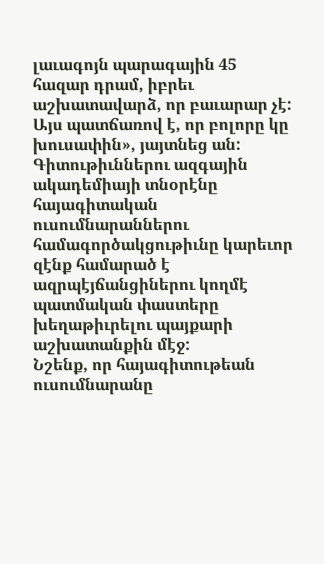լաւագոյն պարագային 45 հազար դրամ, իբրեւ աշխատավարձ, որ բաւարար չէ: Այս պատճառով է, որ բոլորը կը խուսափին», յայտնեց ան:
Գիտութիւններու ազգային ակադեմիայի տնօրէնը հայագիտական ուսումնարաններու համագործակցութիւնը կարեւոր զէնք համարած է ազրպէյճանցիներու կողմէ պատմական փաստերը խեղաթիւրելու պայքարի աշխատանքին մէջ:
Նշենք, որ հայագիտութեան ուսումնարանը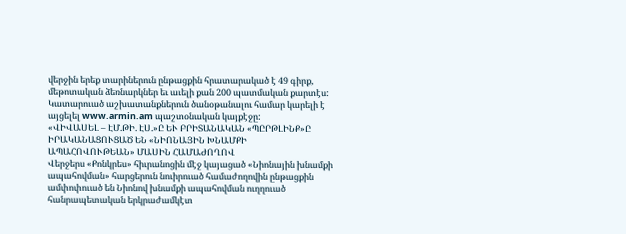վերջին երեք տարիներուն ընթացքին հրատարակած է 49 գիրք, մեթոտական ձեռնարկներ եւ աւելի քան 200 պատմական քարտէս:
Կատարուած աշխատանքներուն ծանօթանալու համար կարելի է այցելել www.armin.am պաշտօնական կայքէջը:
«ՎԻՎԱՍԵԼ – ԷՄ.ԹԻ. ԷՍ.»Ը ԵՒ ԲՐԻՏԱՆԱԿԱՆ «ՊԸՐԹԼԻՆՔ»Ը
ԻՐԱԿԱՆԱՑՈՒՑԱԾ ԵՆ «ՆԻՈՆԱՅԻՆ ԽՆԱՄՔԻ
ԱՊԱՀՈՎՈՒԹԵԱՆ» ՄԱՍԻՆ ՀԱՄԱԺՈՂՈՎ
Վերջերս «Քոնկրես» հիւրանոցին մէջ կայացած «Նիոնային խնամքի ապահովման» հարցերուն նուիրուած համաժողովին ընթացքին ամփոփուած են Նիոնով խնամքի ապահովման ուղղուած հանրապետական երկրաժամկէտ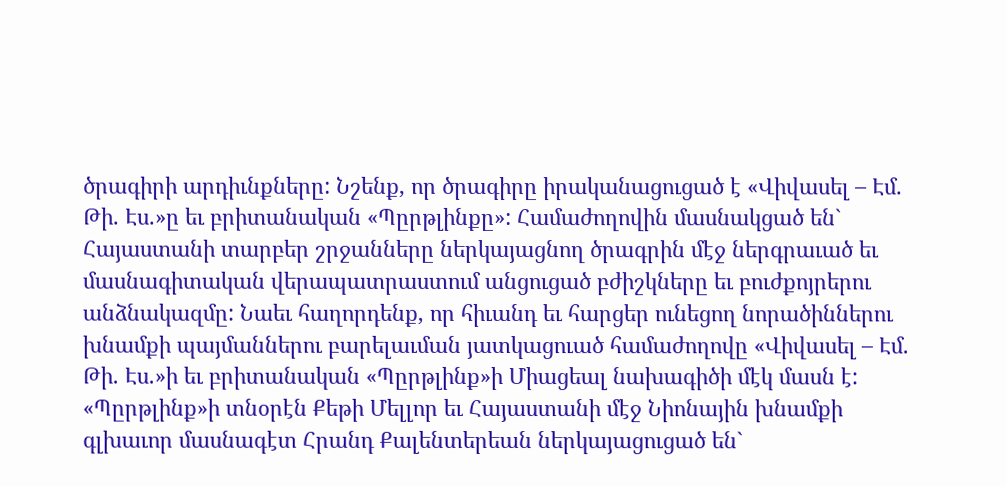ծրագիրի արդիւնքները: Նշենք, որ ծրագիրը իրականացուցած է «Վիվասել – Էմ. Թի. Էս.»ը եւ բրիտանական «Պըրթլինքը»: Համաժողովին մասնակցած են` Հայաստանի տարբեր շրջանները ներկայացնող ծրագրին մէջ ներգրաւած եւ մասնագիտական վերապատրաստում անցուցած բժիշկները եւ բուժքոյրերու անձնակազմը: Նաեւ հաղորդենք, որ հիւանդ եւ հարցեր ունեցող նորածիններու խնամքի պայմաններու բարելաւման յատկացուած համաժողովը «Վիվասել – Էմ. Թի. Էս.»ի եւ բրիտանական «Պըրթլինք»ի Միացեալ նախագիծի մէկ մասն է:
«Պըրթլինք»ի տնօրէն Քեթի Մելլոր եւ Հայաստանի մէջ Նիոնային խնամքի գլխաւոր մասնագէտ Հրանդ Քալենտերեան ներկայացուցած են`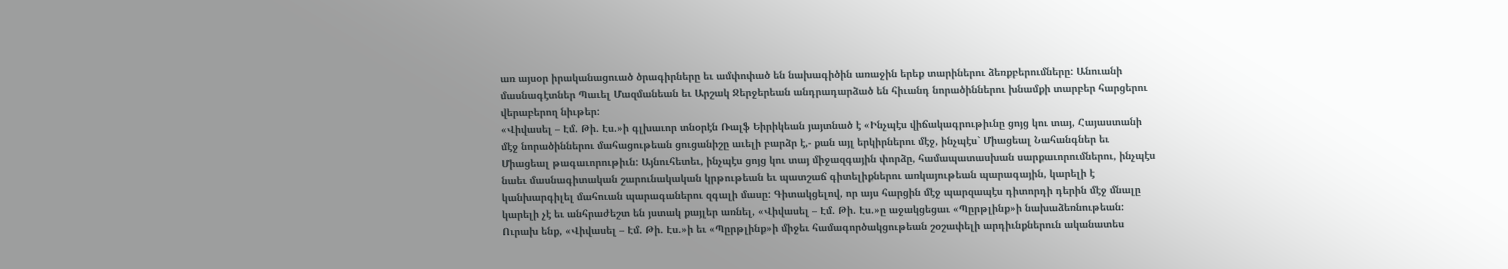առ այսօր իրականացուած ծրագիրները եւ ամփոփած են նախագիծին առաջին երեք տարիներու ձեռքբերումները: Անուանի մասնագէտներ Պաւել Մազմանեան եւ Արշակ Ջերջերեան անդրադարձած են հիւանդ նորածիններու խնամքի տարբեր հարցերու վերաբերող նիւթեր:
«Վիվասել – Էմ. Թի. Էս.»ի գլխաւոր տնօրէն Ռալֆ Եիրիկեան յայտնած է «Ինչպէս վիճակագրութիւնը ցոյց կու տայ, Հայաստանի մէջ նորածիններու մահացութեան ցուցանիշը աւելի բարձր է,- քան այլ երկիրներու մէջ, ինչպէս` Միացեալ Նահանգներ եւ Միացեալ թագաւորութիւն: Այնուհետեւ, ինչպէս ցոյց կու տայ միջազգային փորձը, համապատասխան սարքաւորումներու, ինչպէս նաեւ մասնագիտական շարունակական կրթութեան եւ պատշաճ գիտելիքներու առկայութեան պարագային, կարելի է կանխարգիլել մահուան պարագաներու զգալի մասը: Գիտակցելով, որ այս հարցին մէջ պարզապէս դիտորդի դերին մէջ մնալը կարելի չէ եւ անհրաժեշտ են յստակ քայլեր առնել, «Վիվասել – Էմ. Թի. Էս.»ը աջակցեցաւ «Պըրթլինք»ի նախաձեռնութեան: Ուրախ ենք, «Վիվասել – Էմ. Թի. Էս.»ի եւ «Պըրթլինք»ի միջեւ համագործակցութեան շօշափելի արդիւնքներուն ականատես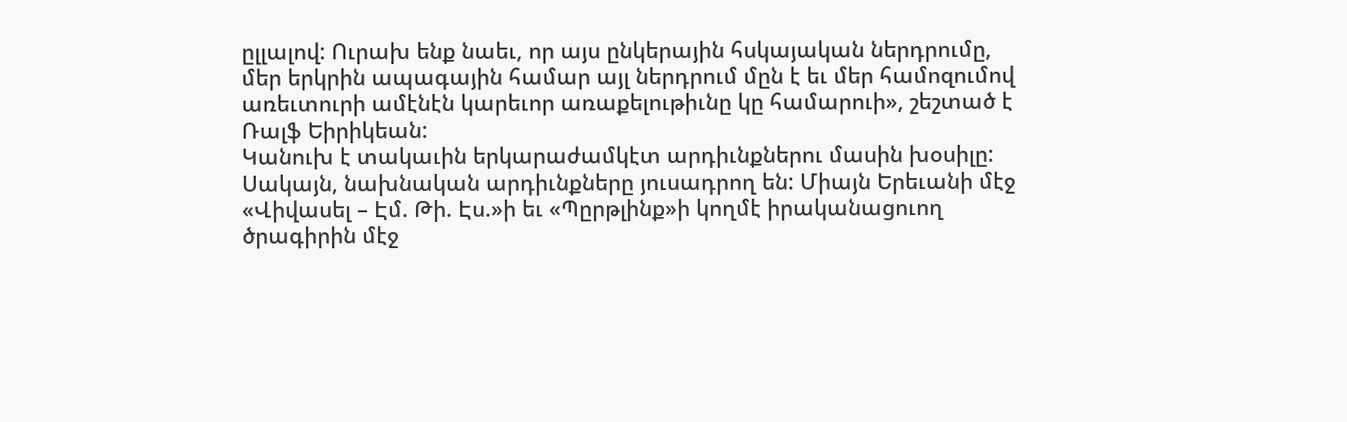ըլլալով: Ուրախ ենք նաեւ, որ այս ընկերային հսկայական ներդրումը, մեր երկրին ապագային համար այլ ներդրում մըն է եւ մեր համոզումով առեւտուրի ամէնէն կարեւոր առաքելութիւնը կը համարուի», շեշտած է Ռալֆ Եիրիկեան:
Կանուխ է տակաւին երկարաժամկէտ արդիւնքներու մասին խօսիլը: Սակայն, նախնական արդիւնքները յուսադրող են: Միայն Երեւանի մէջ «Վիվասել – Էմ. Թի. Էս.»ի եւ «Պըրթլինք»ի կողմէ իրականացուող ծրագիրին մէջ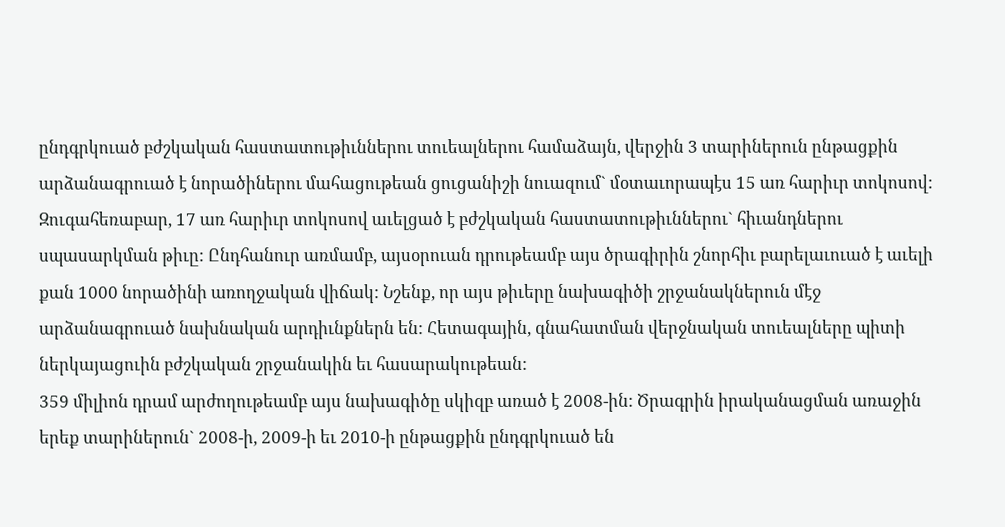ընդգրկուած բժշկական հաստատութիւններու տուեալներու համաձայն, վերջին 3 տարիներուն ընթացքին արձանագրուած է նորածիներու մահացութեան ցուցանիշի նուազում` մօտաւորապէս 15 առ հարիւր տոկոսով: Զուգահեռաբար, 17 առ հարիւր տոկոսով աւելցած է բժշկական հաստատութիւններու` հիւանդներու սպասարկման թիւը: Ընդհանուր առմամբ, այսօրուան դրութեամբ այս ծրագիրին շնորհիւ բարելաւուած է աւելի քան 1000 նորածինի առողջական վիճակ: Նշենք, որ այս թիւերը նախագիծի շրջանակներուն մէջ արձանագրուած նախնական արդիւնքներն են: Հետագային, գնահատման վերջնական տուեալները պիտի ներկայացուին բժշկական շրջանակին եւ հասարակութեան:
359 միլիոն դրամ արժողութեամբ այս նախագիծը սկիզբ առած է 2008-ին: Ծրագրին իրականացման առաջին երեք տարիներուն` 2008-ի, 2009-ի եւ 2010-ի ընթացքին ընդգրկուած են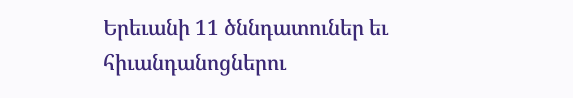Երեւանի 11 ծննդատուներ եւ հիւանդանոցներու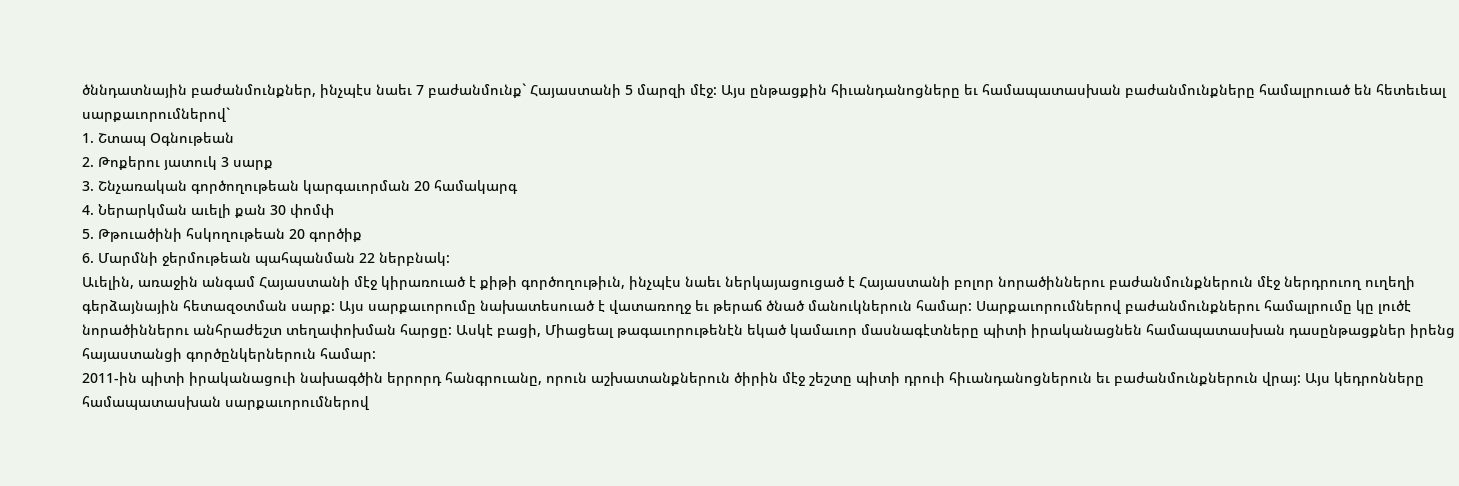ծննդատնային բաժանմունքներ, ինչպէս նաեւ 7 բաժանմունք` Հայաստանի 5 մարզի մէջ: Այս ընթացքին հիւանդանոցները եւ համապատասխան բաժանմունքները համալրուած են հետեւեալ սարքաւորումներով`
1. Շտապ Օգնութեան
2. Թոքերու յատուկ 3 սարք
3. Շնչառական գործողութեան կարգաւորման 20 համակարգ
4. Ներարկման աւելի քան 30 փոմփ
5. Թթուածինի հսկողութեան 20 գործիք
6. Մարմնի ջերմութեան պահպանման 22 ներբնակ:
Աւելին, առաջին անգամ Հայաստանի մէջ կիրառուած է քիթի գործողութիւն, ինչպէս նաեւ ներկայացուցած է Հայաստանի բոլոր նորածիններու բաժանմունքներուն մէջ ներդրուող ուղեղի գերձայնային հետազօտման սարք: Այս սարքաւորումը նախատեսուած է վատառողջ եւ թերաճ ծնած մանուկներուն համար: Սարքաւորումներով բաժանմունքներու համալրումը կը լուծէ նորածիններու անհրաժեշտ տեղափոխման հարցը: Ասկէ բացի, Միացեալ թագաւորութենէն եկած կամաւոր մասնագէտները պիտի իրականացնեն համապատասխան դասընթացքներ իրենց հայաստանցի գործընկերներուն համար:
2011-ին պիտի իրականացուի նախագծին երրորդ հանգրուանը, որուն աշխատանքներուն ծիրին մէջ շեշտը պիտի դրուի հիւանդանոցներուն եւ բաժանմունքներուն վրայ: Այս կեդրոնները համապատասխան սարքաւորումներով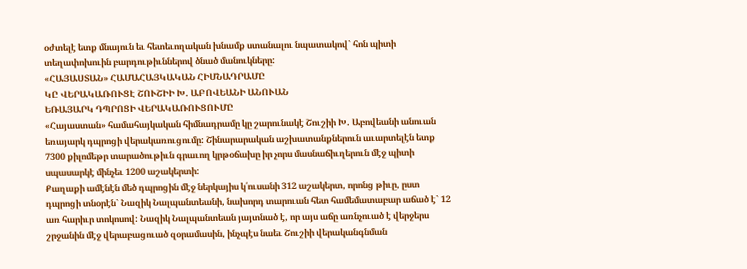օժտելէ ետք մնայուն եւ հետեւողական խնամք ստանալու նպատակով` հոն պիտի տեղափոխուին բարդութիւններով ծնած մանուկները:
«ՀԱՅԱՍՏԱՆ» ՀԱՄԱՀԱՅԿԱԿԱՆ ՀԻՄՆԱԴՐԱՄԸ
ԿԸ ՎԵՐԱԿԱՌՈՒՑԷ ՇՈՒՇԻԻ Խ. ԱԲՈՎԵԱՆԻ ԱՆՈՒԱՆ
ԵՌԱՅԱՐԿ ԴՊՐՈՑԻ ՎԵՐԱԿԱՌՈՒՑՈՒՄԸ
«Հայաստան» համահայկական հիմնադրամը կը շարունակէ Շուշիի Խ. Աբովեանի անուան եռայարկ դպրոցի վերակառուցումը: Շինարարական աշխատանքներուն աւարտելէն ետք 7300 քիլոմեթր տարածութիւն գրաւող կրթօճախը իր չորս մասնաճիւղերուն մէջ պիտի սպասարկէ մինչեւ 1200 աշակերտի:
Քաղաքի ամէնէն մեծ դպրոցին մէջ ներկայիս կ՛ուսանի 312 աշակերտ, որոնց թիւը, ըստ դպրոցի տնօրէն` Նազիկ Նալպանտեանի, նախորդ տարուան հետ համեմատաբար աճած է` 12 առ հարիւր տոկոսով: Նազիկ Նալպանտեան յայտնած է, որ այս աճը առնչուած է վերջերս շրջանին մէջ վերաբացուած զօրամասին, ինչպէս նաեւ Շուշիի վերականգնման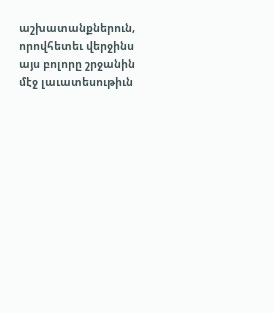աշխատանքներուն, որովհետեւ վերջինս այս բոլորը շրջանին մէջ լաւատեսութիւն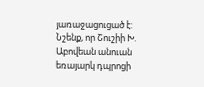յառաջացուցած է:
Նշենք, որ Շուշիի Խ. Աբովեան անուան եռայարկ դպրոցի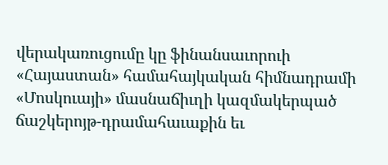վերակառուցումը կը ֆինանսաւորուի «Հայաստան» համահայկական հիմնադրամի «Մոսկուայի» մասնաճիւղի կազմակերպած ճաշկերոյթ-դրամահաւաքին եւ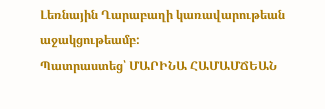Լեռնային Ղարաբաղի կառավարութեան աջակցութեամբ:
Պատրաստեց՝ ՄԱՐԻՆԱ ՀԱՄԱՄՃԵԱՆ